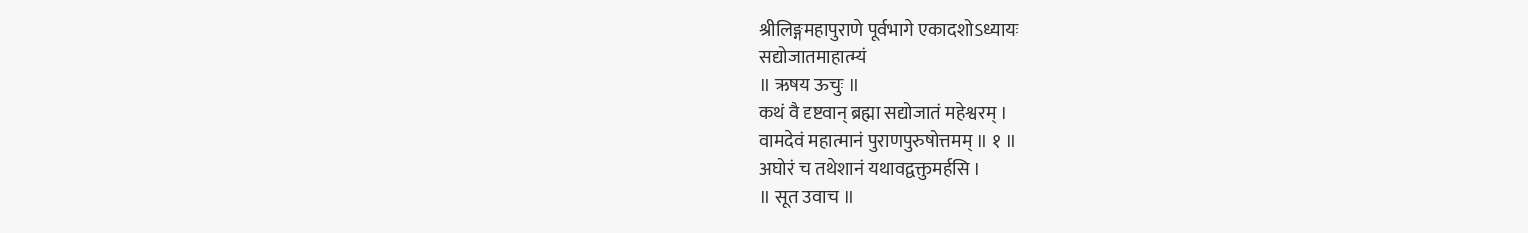श्रीलिङ्गमहापुराणे पूर्वभागे एकादशोऽध्यायः
सद्योजातमाहात्म्यं
॥ ऋषय ऊचुः ॥
कथं वै दृष्टवान् ब्रह्मा सद्योजातं महेश्वरम् ।
वामदेवं महात्मानं पुराणपुरुषोत्तमम् ॥ १ ॥
अघोरं च तथेशानं यथावद्वक्तुमर्हसि ।
॥ सूत उवाच ॥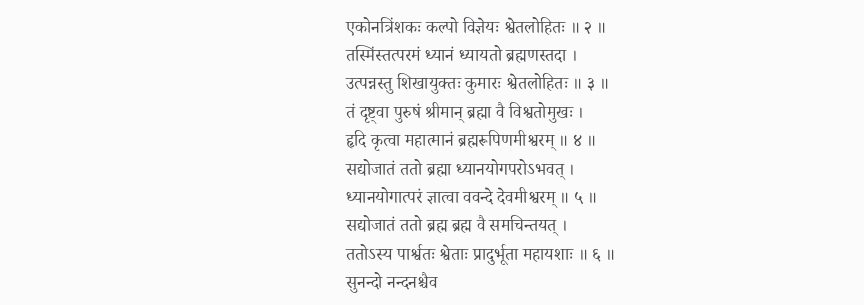एकोनत्रिंशकः कल्पो विज्ञेयः श्वेतलोहितः ॥ २ ॥
तस्मिंस्तत्परमं ध्यानं ध्यायतो ब्रह्मणस्तदा ।
उत्पन्नस्तु शिखायुक्तः कुमारः श्वेतलोहितः ॥ ३ ॥
तं दृष्ट्वा पुरुषं श्रीमान् ब्रह्मा वै विश्वतोमुखः ।
हृदि कृत्वा महात्मानं ब्रह्मरूपिणमीश्वरम् ॥ ४ ॥
सद्योजातं ततो ब्रह्मा ध्यानयोगपरोऽभवत् ।
ध्यानयोगात्परं ज्ञात्वा ववन्दे देवमीश्वरम् ॥ ५ ॥
सद्योजातं ततो ब्रह्म ब्रह्म वै समचिन्तयत् ।
ततोऽस्य पार्श्वतः श्वेताः प्रादुर्भूता महायशाः ॥ ६ ॥
सुनन्दो नन्दनश्चैव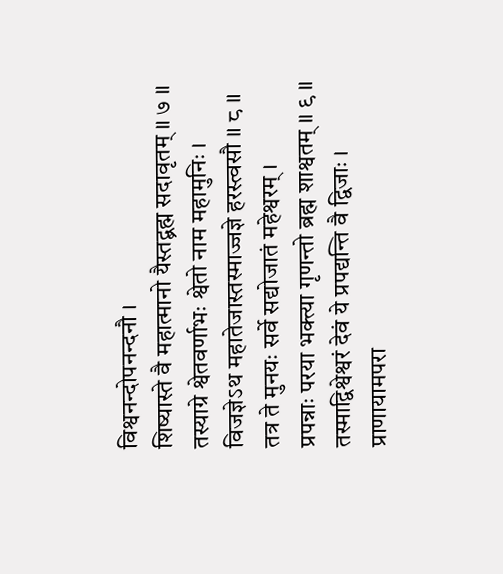विश्वनन्दोपनन्दनौ ।
शिष्यास्ते वै महात्मानो यैस्तद्ब्रह्म सदावृतम् ॥ ७ ॥
तस्याग्रे श्वेतवर्णाभः श्वेतो नाम महामुनिः ।
विजज्ञेऽथ महातेजास्तस्माज्जज्ञे हरस्त्वसौ ॥ ८ ॥
तत्र ते मुनयः सर्वे सद्योजातं महेश्वरम् ।
प्रपन्नाः परया भक्त्या गृणन्तो ब्रह्म शाश्वतम् ॥ ९ ॥
तस्माद्विश्वेश्वरं देवं ये प्रपद्यन्ति वै द्विजाः ।
प्राणायामपरा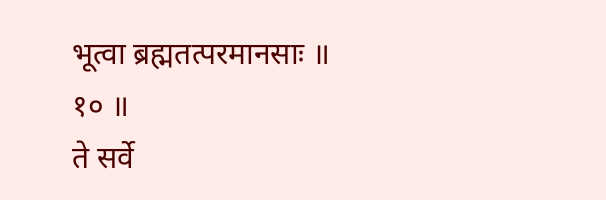भूत्वा ब्रह्मतत्परमानसाः ॥ १० ॥
ते सर्वे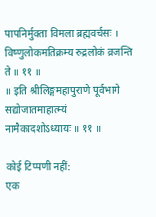पापनिर्मुक्ता विमला ब्रह्मवर्चसः ।
विष्णुलोकमतिक्रम्य रुद्रलोकं व्रजन्ति ते ॥ ११ ॥
॥ इति श्रीलिङ्गमहापुराणे पूर्वभागे सद्योजातमाहात्म्यं
नामैकादशोऽध्यायः ॥ ११ ॥

कोई टिप्पणी नहीं:
एक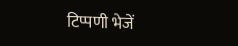टिप्पणी भेजें